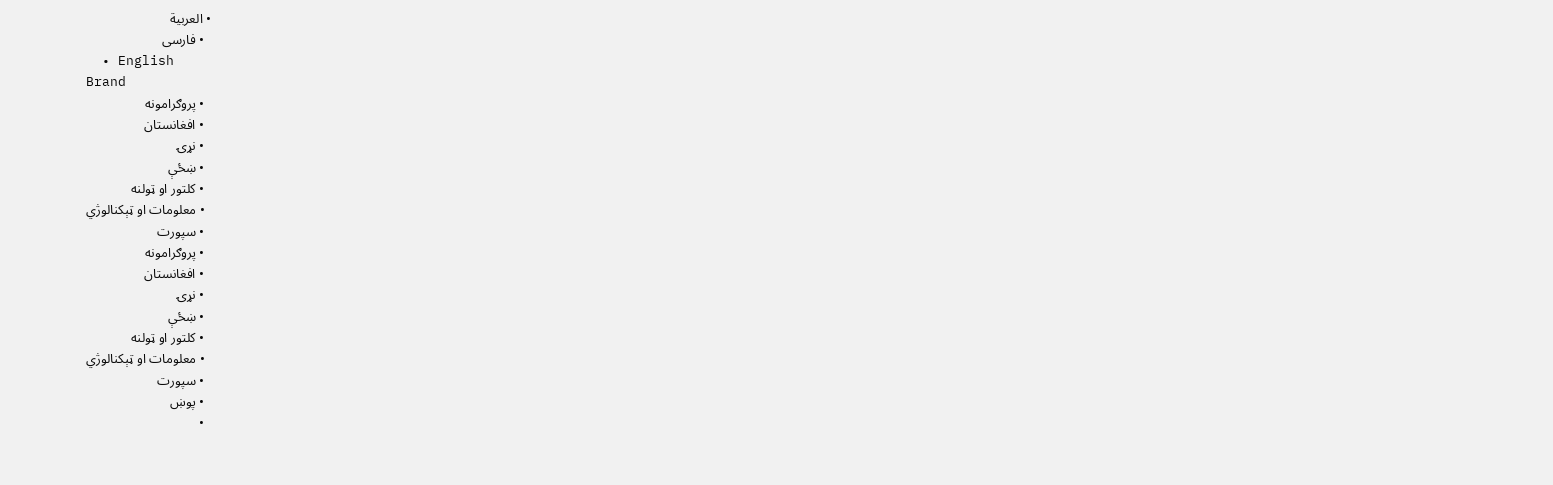• العربية
  • فارسی
  • English
Brand
  • پروګرامونه
  • افغانستان
  • نړۍ
  • ښځې
  • کلتور او ټولنه
  • معلومات او ټېکنالوژي
  • سپورت
  • پروګرامونه
  • افغانستان
  • نړۍ
  • ښځې
  • کلتور او ټولنه
  • معلومات او ټېکنالوژي
  • سپورت
  • پوښ
  •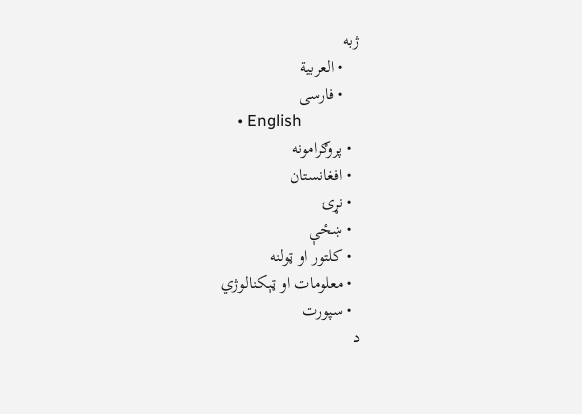ژبه
    • العربية
    • فارسی
    • English
  • پروګرامونه
  • افغانستان
  • نړۍ
  • ښځې
  • کلتور او ټولنه
  • معلومات او ټېکنالوژي
  • سپورت
د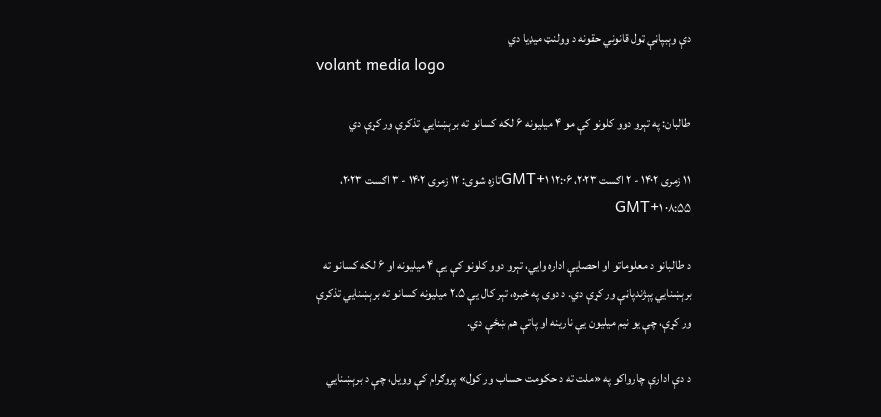دې وېبپاڼې ټول قانوني حقونه د وولنټ میډیا دي
volant media logo

طالبان: په تېرو دوو کلونو کې مو ۴ میلیونه ۶ لکه کسانو ته برېښنايي تذکرې ور کړې دي

۱۱ زمری ۱۴۰۲ - ۲ اګست ۲۰۲۳، ۱۲:۰۶ GMT+۱تازه شوی: ۱۲ زمری ۱۴۰۲ - ۳ اګست ۲۰۲۳، ۰۸:۵۵ GMT+۱

د طالبانو د معلوماتو او احصایې اداره وايي، تېرو دوو کلونو کې یې ۴ میلیونه او ۶ لکه کسانو ته برېښنايي پېژندپاڼې ور کړې دي. د دوی په خبره، تېر کال یې ۲.۵ میلیونه کسانو ته برېښنايي تذکرې ور کړې، چې یو نیم میلیون یې نارینه او پاتې هم ښځې دي.

د دې ادارې چارواکو په «ملت ته د حکومت حساب ور کول» پروګرام کې وویل، چې د برېښنايي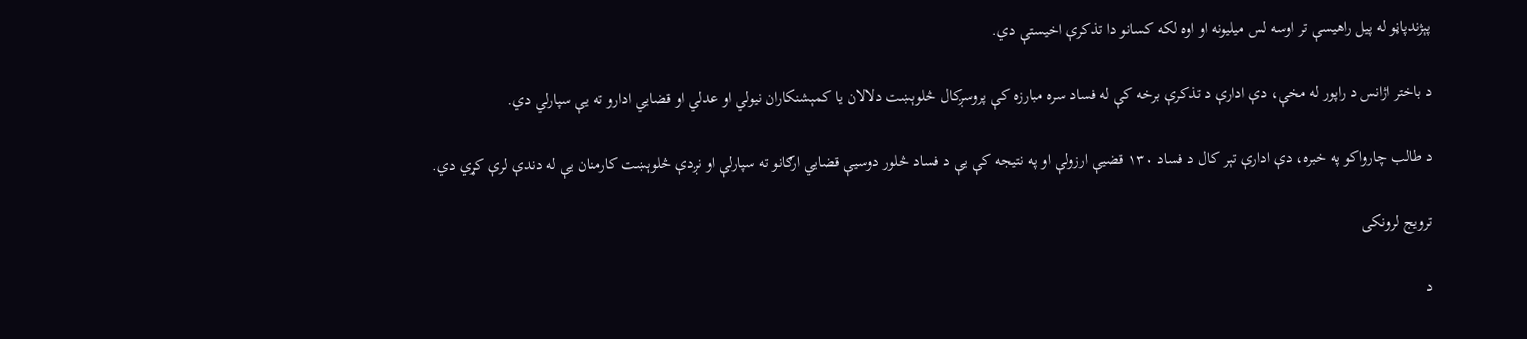پېژندپاڼو له پیل راهیسې تر اوسه لس میلیونه او اوه لکه کسانو دا تذکرې اخیستې دي.

د باختر اژانس د راپور له مخې، دې ادارې د تذکرې برخه کې له فساد سره مبارزه کې پروسږکال څلوېښت دلالان یا کمېشنکاران نیولي او عدلي او قضايي ادارو ته یې سپارلي دي.

د طالب چارواکو په خبره، دې ادارې تېر کال د فساد ۱۳۰ قضیې ارزولې او په نتیجه کې یې د فساد څلور دوسیې قضايي ارګانو ته سپارلې او نږدې څلوېښت کارمنان یې له دندې لرې کړي دي.

ترویج لرونکی

د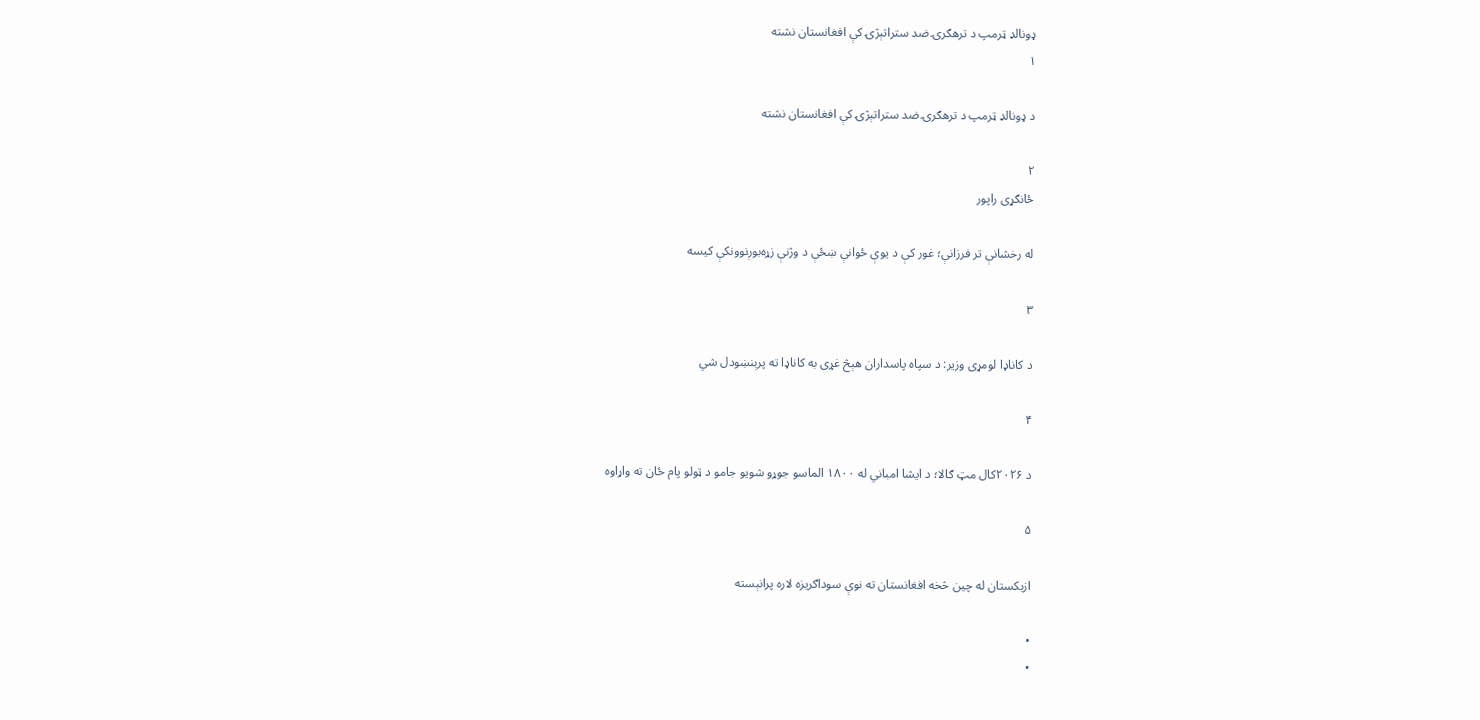ډونالډ ټرمپ د ترهګرۍ ضد ستراتېژۍ کې افغانستان نشته
۱

د ډونالډ ټرمپ د ترهګرۍ ضد ستراتېژۍ کې افغانستان نشته

۲
ځانګړی راپور

له رخشانې تر فرزانې؛ غور کې د یوې ځوانې ښځې د وژنې زړه‌بوږنوونکې کیسه

۳

د کاناډا لومړی وزیر: د سپاه پاسداران هېڅ غړی به کاناډا ته پرېنښودل شي

۴

د ۲۰۲۶کال مټ ګالا؛ د ایشا امباني له ۱۸۰۰ الماسو جوړو شويو جامو د ټولو پام ځان ته واړاوه

۵

ازبکستان له چین څخه افغانستان ته نوې سوداګریزه لاره پرانېسته

•
•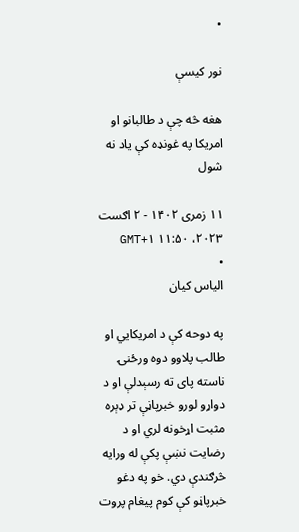•

نور کیسې

هغه څه چې د طالبانو او امریکا په غونډه کې یاد نه شول

۱۱ زمری ۱۴۰۲ - ۲ اګست ۲۰۲۳، ۱۱:۵۰ GMT+۱
•
الیاس کیان

په دوحه کې د امریکايي او طالب پلاوو دوه ورځنۍ ناسته پای ته رسېدلې او د دواړو لورو خبرپاڼې تر ‌‌‌‌‌‌ډېره مثبت اړخونه لري او د رضایت نښې پکې له ورایه څرګندې دي. خو په دغو خبرپاڼو کې کوم پيغام پروت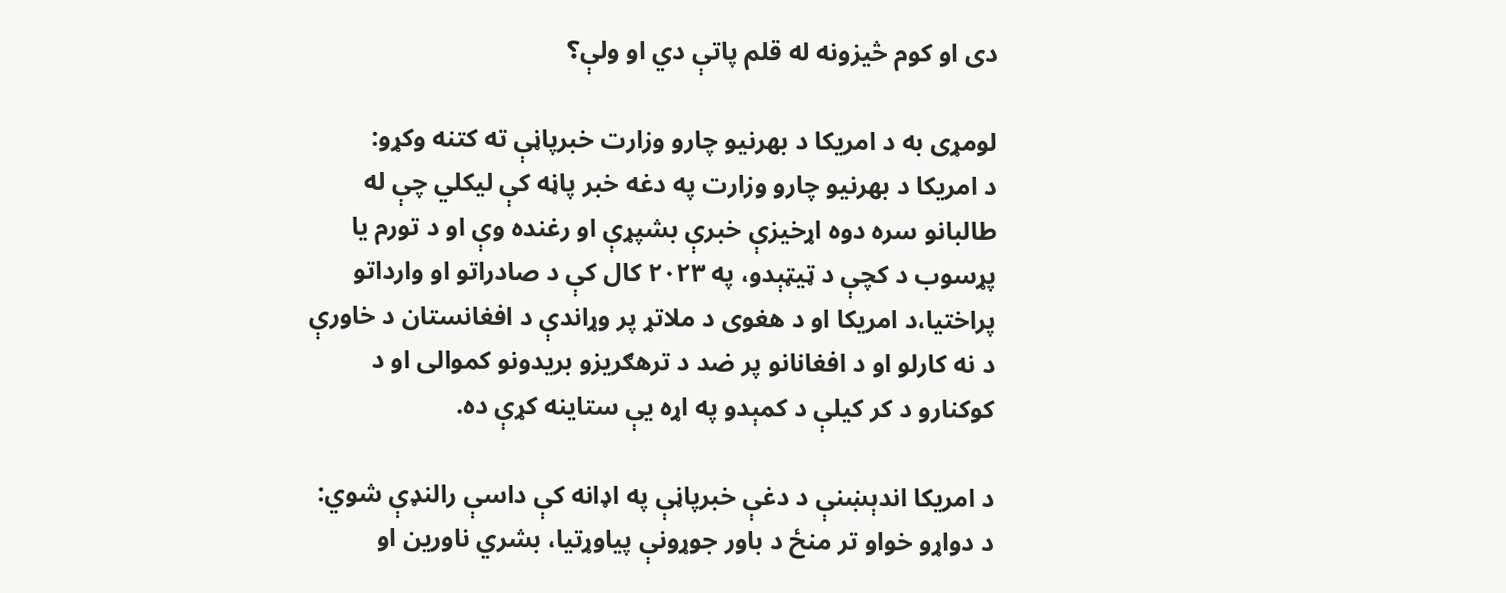دی او کوم څیزونه له قلم پاتې دي او ولې؟

لومړی به د امریکا د بهرنیو چارو وزارت خبرپاڼې ته کتنه وکړو:
د امریکا د بهرنیو چارو وزارت په دغه خبر پاڼه کې لیکلي چې له طالبانو سره دوه اړخیزې خبرې بشپړې او رغنده وې او د تورم یا پړسوب د کچې د ټيټېدو، په ۲۰۲۳ کال کې د صادراتو او وارداتو پراختیا،د امریکا او د هغوی د ملاتړ پر وړاندې د افغانستان د خاورې د نه کارلو او د افغانانو پر ضد د ترهګریزو بریدونو کموالی او د کوکنارو د کر کیلې د کمېدو په اړه یې ستاینه کړې ده.

د امریکا اندېښنې د دغې خبرپاڼې په ا‌‌‌‌‌‌ډانه کې داسې رالنډې شوي: د دواړو خواو تر منځ د باور جوړونې پياوړتیا، بشري ناورین او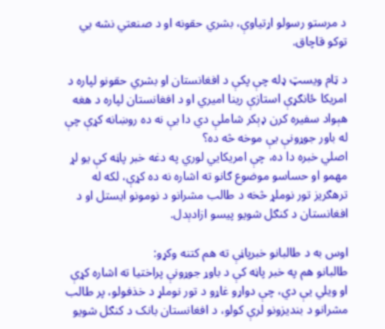د مرستو رسولو اړتیاوې، بشري حقونه او د صنعتي نشه یي توکو قاچاق.

د ټام ویسټ ډله چې پکې د افغانستان او بشري حقونو لپاره د امریکا ځانګړې استازې رینا امیري او د افغانستان لپاره د هغه هېواد سفیره کرن ډېکر شاملې دي دا یې نه ده روښانه کړې چې له باور جوړونې یې موخه څه ده؟
اصلي خبره دا ده، چې امریکایي لوري په دغه خبر پاڼه کې یو لړ مهمو او حساسو موضوع ګانو ته اشاره نه ده کړې، لکه له ترهګریز تور نوملړ څخه د طالب مشرانو د نومونو ایستل او د افغانستان د کنګل شویو پيسو ازادېدل.

اوس به د طالبانو خبرپاڼې ته هم کتنه وکړو:
طالبانو هم په خبر پاڼه کې د باوړ جوړونې پراختیا ته اشاره کړې او ویلي یې دي، چې دواړو غاړو د تور نوملړ د خذفولو، پر طالب مشرانو د بندیزونو لرې کولو، د افغانستان بانک د کنګل شویو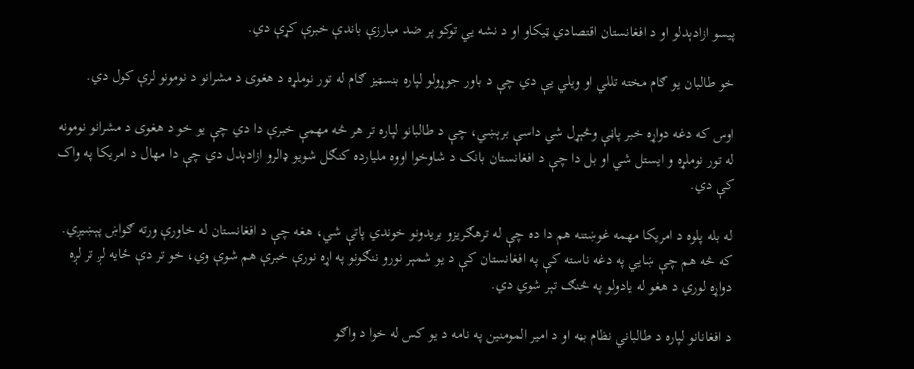پيسو ازادېدلو او د افغانستان اقتصادي ټيکاو او د نشه یي توکو پر ضد مبارزې باندې خبرې کړې دي.

خو طالبان یو ګام مخته تللي او ویلي یې دي چې د باور جوړولو لپاره بنسټيز ګام له تور نوملړه د هغوی د مشرانو د نومونو لرې کول دي.

اوس که دغه دواړه خبر پاڼې وڅېړل شي داسې برېښي، چې د طالبانو لپاره تر هر څه مهمې خبرې دا دي چې یو خو د هغوی د مشرانو نومونه له تور نوملړه و ایستل شي او بل دا چې د افغانستان بانک د شاوخوا اووه ملیارده کنګل شويو ‌‌‌‌‌‌ډالرو ازادېدل دي چې دا مهال د امریکا په واک کې دي.

له بله پلوه د امریکا مهمه غوښتنه هم دا ده چې له ترهګریزو بریدونو خوندي پاتې شي، هغه چې د افغانستان له خاورې ورته ګواښ پېښيږي. که څه هم چې ښایي په دغه ناسته کې په افغانستان کې د یو شمېر نورو ننګونو په اړه نورې خبرې هم شوې وي، خو تر دې ځایه لږ تر لږه دواړه لوري د هغو له یادولو په څنګ تېر شوي دي.

د افغانانو لپاره د طالباني نظام بڼه او د امیر المومنین په نامه د یو کس له خوا د واګو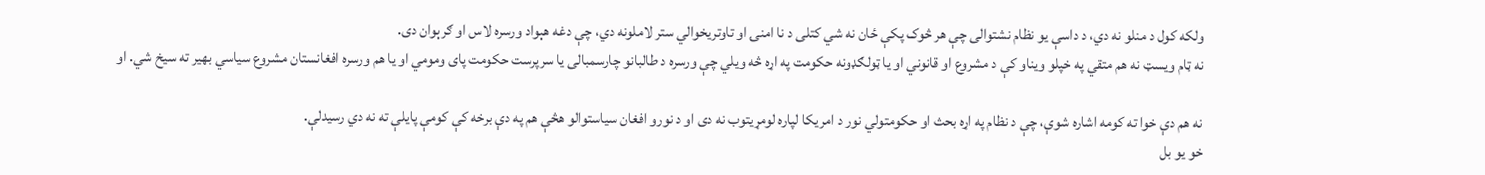ولکه کول د منلو نه دي، د داسې یو نظام نشتوالی چې هر څوک پکې ځان نه شي کتلی د نا امنۍ او تاوتریخوالي ستر لاملونه دي، چې دغه هېواد ورسره لاس او ګرېوان دی.
نه ټام ویسټ نه هم متقي په خپلو ویناو کې د مشروع او قانوني او یا ټولګډونه حکومت په اړه څه ويلي چې ورسره د طالبانو چارسمبالی یا سرپرست حکومت پای ومومي او یا هم ورسره افغانستان مشروع سیاسي بهیر ته سیخ شي. او

نه هم دې خوا ته کومه اشاره شوې، چې د نظام په اړه بحث او حکومتولي نور د امریکا لپاره لومړیتوب نه دی او د نورو افغان سیاستوالو هڅې هم په دې برخه کې کومې پایلې ته نه دي رسیدلې.
خو یو بل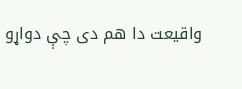واقیعت دا هم دی چې دواړو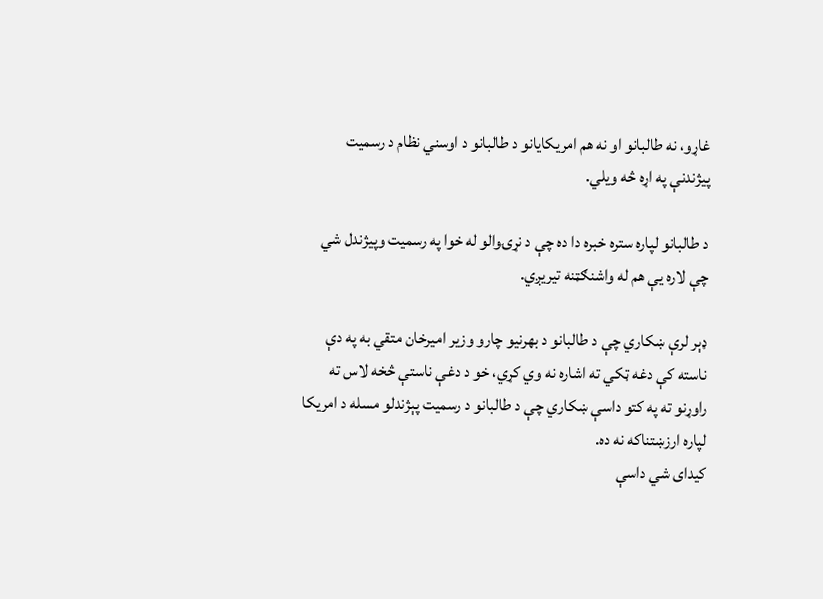غاړو، نه طالبانو او نه هم امریکایانو د طالبانو د اوسني نظام د رسمیت پيژندنې په اړه څه ویلي.

د طالبانو لپاره ستره خبره دا ده چې د نړۍوالو له خوا په رسمیت وپيژندل شي چې لاره یې هم له واشنګټنه تیریږي.

ډېر لرې ښکاري چې د طالبانو د بهرنیو چارو وزیر امیرخان متقي به په دې ناسته کې دغه ټکي ته اشاره نه وي کړي، خو د دغې ناستې څخه لاس ته راوړنو ته په کتو داسې ښکاري چې د طالبانو د رسمیت پېژندلو مسله د امریکا لپاره ارزښتناکه نه ده.
کیدای شي داسې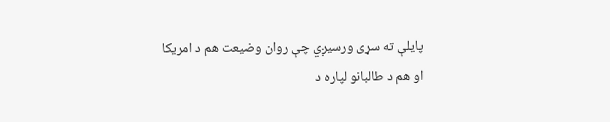پایلې ته سړی ورسیږي چې روان وضیعت هم د امریکا او هم د طالبانو لپاره د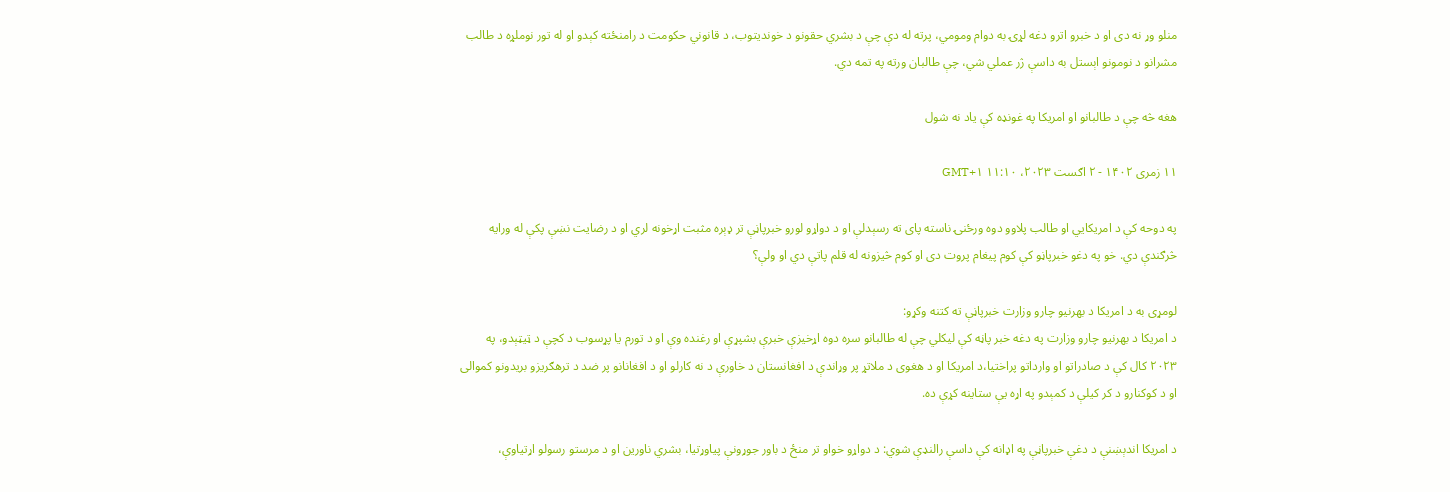منلو وړ نه دی او د خبرو اترو دغه لړۍ به دوام ومومي، پرته له دې چې د بشري حقونو د خوندیتوب، د قانوني حکومت د رامنځته کېدو او له تور نوملړه د طالب مشرانو د نومونو اېستل به داسې ژر عملي شي، چې طالبان ورته په تمه دي.

هغه څه چې د طالبانو او امریکا په غونډه کې یاد نه شول

۱۱ زمری ۱۴۰۲ - ۲ اګست ۲۰۲۳، ۱۱:۱۰ GMT+۱

په دوحه کې د امریکايي او طالب پلاوو دوه ورځنۍ ناسته پای ته رسېدلې او د دواړو لورو خبرپاڼې تر ‌‌‌‌‌‌ډېره مثبت اړخونه لري او د رضایت نښې پکې له ورایه څرګندې دي. خو په دغو خبرپاڼو کې کوم پيغام پروت دی او کوم څیزونه له قلم پاتې دي او ولې؟

لومړی به د امریکا د بهرنیو چارو وزارت خبرپاڼې ته کتنه وکړو:
د امریکا د بهرنیو چارو وزارت په دغه خبر پاڼه کې لیکلي چې له طالبانو سره دوه اړخیزې خبرې بشپړې او رغنده وې او د تورم یا پړسوب د کچې د ټيټېدو، په ۲۰۲۳ کال کې د صادراتو او وارداتو پراختیا،د امریکا او د هغوی د ملاتړ پر وړاندې د افغانستان د خاورې د نه کارلو او د افغانانو پر ضد د ترهګریزو بریدونو کموالی او د کوکنارو د کر کیلې د کمېدو په اړه یې ستاینه کړې ده.

د امریکا اندېښنې د دغې خبرپاڼې په ا‌‌‌‌‌‌ډانه کې داسې رالنډې شوي: د دواړو خواو تر منځ د باور جوړونې پياوړتیا، بشري ناورین او د مرستو رسولو اړتیاوې،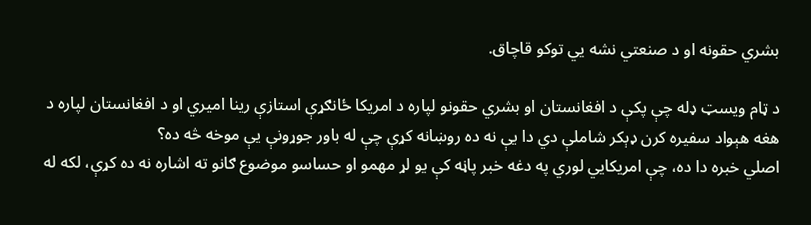بشري حقونه او د صنعتي نشه یي توکو قاچاق.

د ټام ویسټ ډله چې پکې د افغانستان او بشري حقونو لپاره د امریکا ځانګړې استازې رینا امیري او د افغانستان لپاره د هغه هېواد سفیره کرن ډېکر شاملې دي دا یې نه ده روښانه کړې چې له باور جوړونې یې موخه څه ده؟
اصلي خبره دا ده، چې امریکایي لوري په دغه خبر پاڼه کې یو لړ مهمو او حساسو موضوع ګانو ته اشاره نه ده کړې، لکه له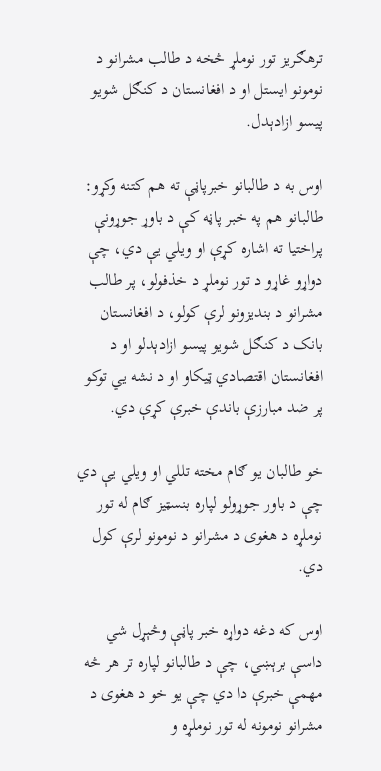ترهګریز تور نوملړ څخه د طالب مشرانو د نومونو ایستل او د افغانستان د کنګل شویو پيسو ازادېدل.

اوس به د طالبانو خبرپاڼې ته هم کتنه وکړو:
طالبانو هم په خبر پاڼه کې د باوړ جوړونې پراختیا ته اشاره کړې او ویلي یې دي، چې دواړو غاړو د تور نوملړ د خذفولو، پر طالب مشرانو د بندیزونو لرې کولو، د افغانستان بانک د کنګل شویو پيسو ازادېدلو او د افغانستان اقتصادي ټيکاو او د نشه یي توکو پر ضد مبارزې باندې خبرې کړې دي.

خو طالبان یو ګام مخته تللي او ویلي یې دي چې د باور جوړولو لپاره بنسټيز ګام له تور نوملړه د هغوی د مشرانو د نومونو لرې کول دي.

اوس که دغه دواړه خبر پاڼې وڅېړل شي داسې برېښي، چې د طالبانو لپاره تر هر څه مهمې خبرې دا دي چې یو خو د هغوی د مشرانو نومونه له تور نوملړه و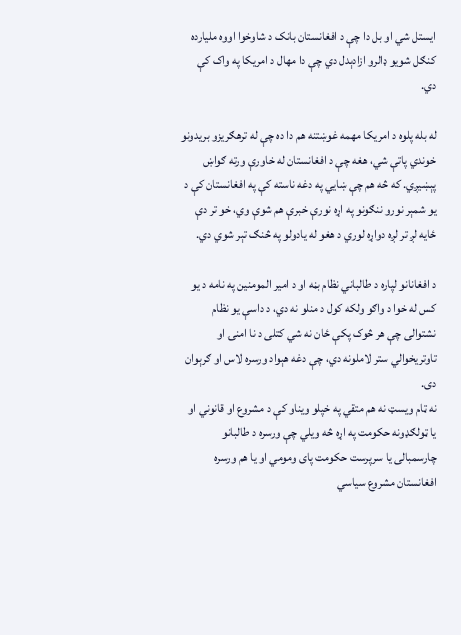ایستل شي او بل دا چې د افغانستان بانک د شاوخوا اووه ملیارده کنګل شويو ‌‌‌‌‌‌ډالرو ازادېدل دي چې دا مهال د امریکا په واک کې دي.

له بله پلوه د امریکا مهمه غوښتنه هم دا ده چې له ترهګریزو بریدونو خوندي پاتې شي، هغه چې د افغانستان له خاورې ورته ګواښ پېښيږي. که څه هم چې ښایي په دغه ناسته کې په افغانستان کې د یو شمېر نورو ننګونو په اړه نورې خبرې هم شوې وي، خو تر دې ځایه لږ تر لږه دواړه لوري د هغو له یادولو په څنګ تېر شوي دي.

د افغانانو لپاره د طالباني نظام بڼه او د امیر المومنین په نامه د یو کس له خوا د واګو ولکه کول د منلو نه دي، د داسې یو نظام نشتوالی چې هر څوک پکې ځان نه شي کتلی د نا امنۍ او تاوتریخوالي ستر لاملونه دي، چې دغه هېواد ورسره لاس او ګرېوان دی.
نه ټام ویسټ نه هم متقي په خپلو ویناو کې د مشروع او قانوني او یا ټولګډونه حکومت په اړه څه ويلي چې ورسره د طالبانو چارسمبالی یا سرپرست حکومت پای ومومي او یا هم ورسره افغانستان مشروع سیاسي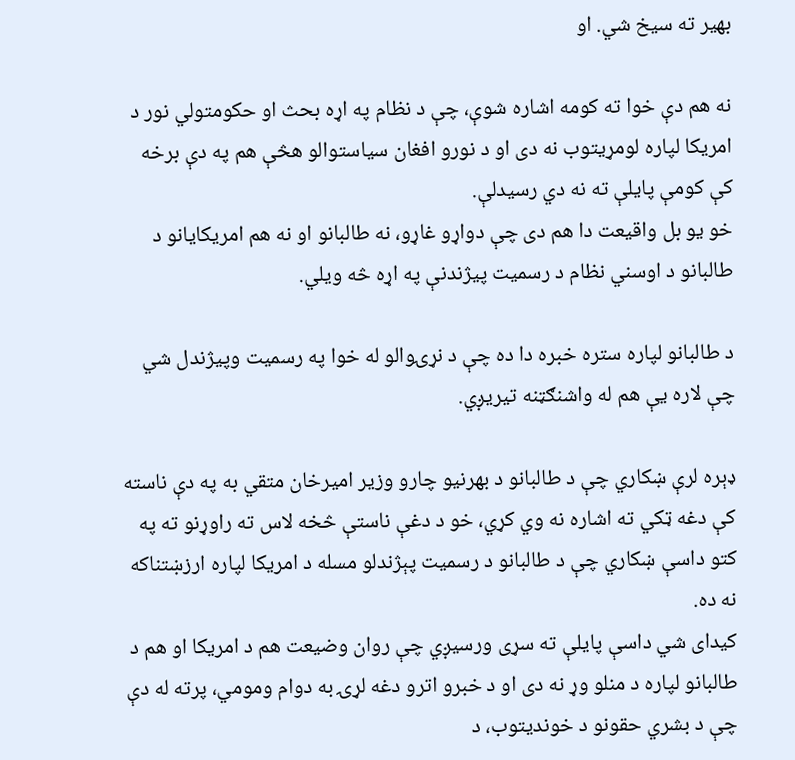بهیر ته سیخ شي. او

نه هم دې خوا ته کومه اشاره شوې، چې د نظام په اړه بحث او حکومتولي نور د امریکا لپاره لومړیتوب نه دی او د نورو افغان سیاستوالو هڅې هم په دې برخه کې کومې پایلې ته نه دي رسیدلې.
خو یو بل واقیعت دا هم دی چې دواړو غاړو، نه طالبانو او نه هم امریکایانو د طالبانو د اوسني نظام د رسمیت پيژندنې په اړه څه ویلي.

د طالبانو لپاره ستره خبره دا ده چې د نړۍوالو له خوا په رسمیت وپيژندل شي چې لاره یې هم له واشنګټنه تیریږي.

ډېره لرې ښکاري چې د طالبانو د بهرنیو چارو وزیر امیرخان متقي به په دې ناسته کې دغه ټکي ته اشاره نه وي کړي، خو د دغې ناستې څخه لاس ته راوړنو ته په کتو داسې ښکاري چې د طالبانو د رسمیت پېژندلو مسله د امریکا لپاره ارزښتناکه نه ده.
کیدای شي داسې پایلې ته سړی ورسیږي چې روان وضیعت هم د امریکا او هم د طالبانو لپاره د منلو وړ نه دی او د خبرو اترو دغه لړۍ به دوام ومومي، پرته له دې چې د بشري حقونو د خوندیتوب، د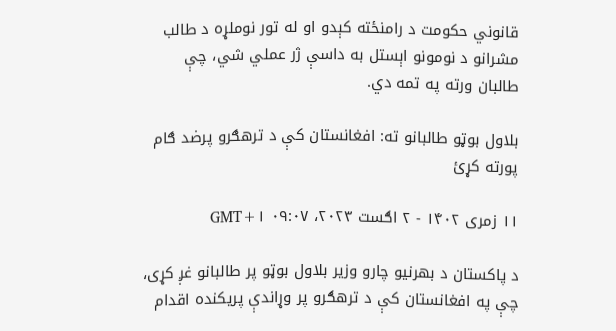قانوني حکومت د رامنځته کېدو او له تور نوملړه د طالب مشرانو د نومونو اېستل به داسې ژر عملي شي، چې طالبان ورته په تمه دي.

بلاول بوټو طالبانو ته: افغانستان کې د ترهګرو پرضد ګام پورته کړئ

۱۱ زمری ۱۴۰۲ - ۲ اګست ۲۰۲۳، ۰۹:۰۷ GMT+۱

د پاکستان د بهرنیو چارو وزیر بلاول بوټو پر طالبانو غږ کړی، چې په افغانستان کې د ترهګرو پر وړاندې پریکنده اقدام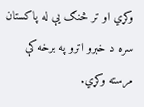وکړي او تر څنګ يې له پاکستان سره د خبرو اترو په برخه کې مرسته وکړي.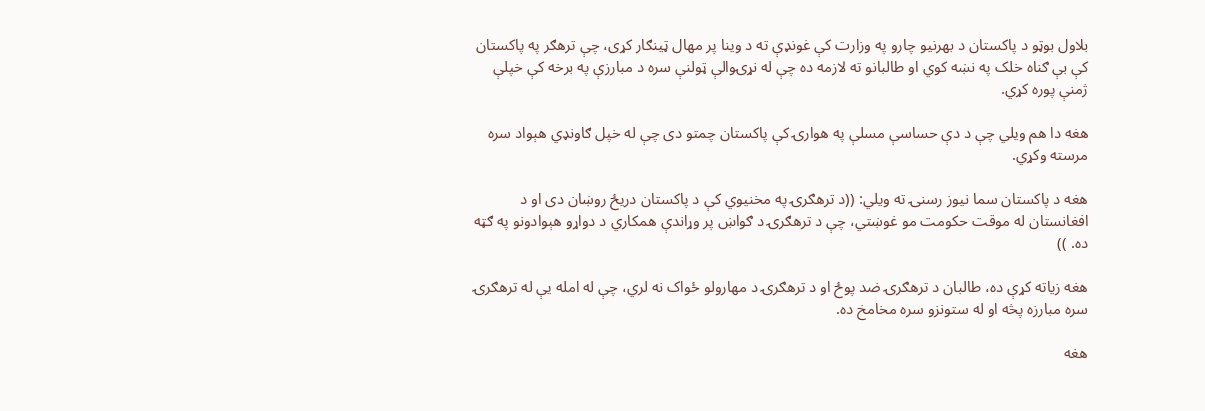بلاول بوټو د پاکستان د بهرنیو چارو په وزارت کې غونډې ته د وینا پر مهال ټینګار کړی، چې ترهګر په پاکستان کې بې ګناه خلک په نښه کوي او طالبانو ته لازمه ده چې له نړۍوالې ټولنې سره د مبارزې په برخه کې خپلې ژمنې پوره کړي.

هغه دا هم ویلي چې د دې حساسې مسلې په هوارۍ کې پاکستان چمتو دی چې له خپل ګاونډي هېواد سره مرسته وکړي.

هغه د پاکستان سما نیوز رسنۍ ته ویلي: ((د ترهګرۍ په مخنیوي کې د پاکستان دریځ روښان دی او د افغانستان له موقت حکومت مو غوښتي، چې د ترهګرۍ د ګواښ پر وړاندې همکاري د دواړو هېوادونو په ګټه ده. ))

هغه زیاته کړې ده، طالبان د ترهګرۍ ضد پوځ او د ترهګرۍ د مهارولو ځواک نه لري، چې له امله يې له ترهګرۍ سره مبارزه پڅه او له ستونزو سره مخامخ ده.

هغه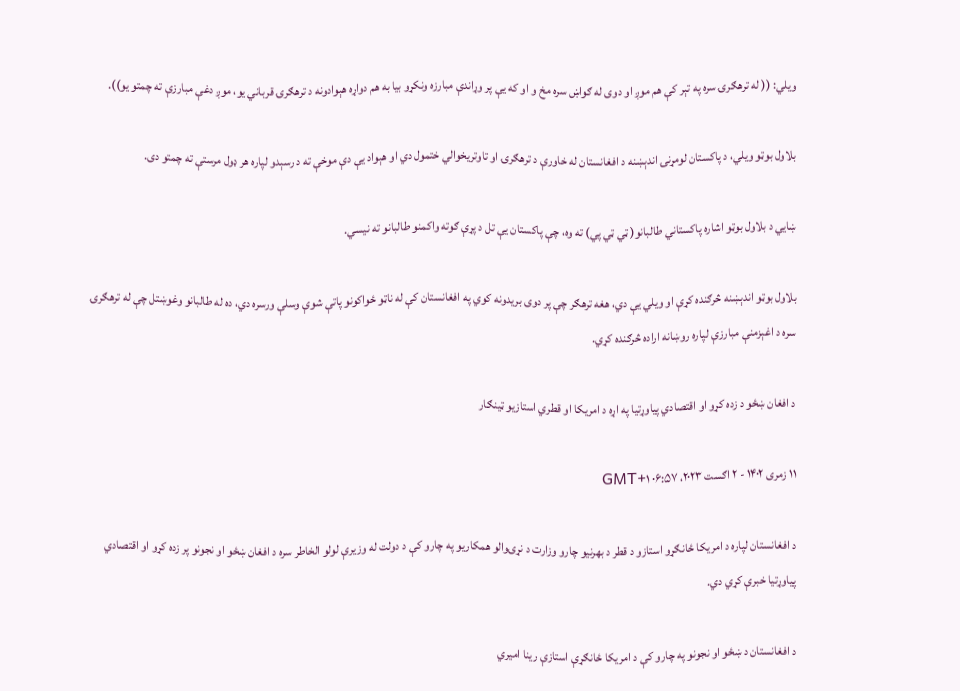ویلي: (( له ترهګرۍ سره په تېر کې هم موږ او دوی له ګواښ سره مخ و او که يې پر وړاندې مبارزه ونکړو بیا به هم دواړه هېوادونه د ترهګرۍ قرباني يو، موږ دغې مبارزې ته چمتو یو)).

بلاول بوټو ویلي، د پاکستان لومړنۍ اندېښنه د افغانستان له خاورې د ترهګرۍ او تاوتریخوالي ختمول دي او هېواد یې دې موخې ته د رسېدو لپاره هر ډول مرستې ته چمتو دی.

ښايي د بلاول بوټو اشاره پاکستاني طالبانو( ټي ټي پي) ته وه، چې پاکستان يې تل د پړې ګوته واکمنو طالبانو ته نیسي.

بلاول بوټو اندېښنه څرګنده کړې او ویلي یې دي، هغه ترهګر چې پر دوی بریدونه کوي په افغانستان کې له ناټو ځواکونو پاتې شوې وسلې ورسره دي، ده له طالبانو وغوښتل چې له ترهګرۍ سره د اغېزمنې مبارزې لپاره روښانه اراده څرګنده کړي.

د افغان ښځو د زده کړو او اقتصادي پیاوړتیا په اړه د امریکا او قطري استازیو ټینګار

۱۱ زمری ۱۴۰۲ - ۲ اګست ۲۰۲۳، ۰۶:۵۷ GMT+۱

د افغانستان لپاره د امریکا ځانګړو استازو د قطر د بهرنیو چارو وزارت د نړۍوالو همکاریو په چارو کې د دولت له وزیرې لولو الخاطر سره د افغان ښځو او نجونو پر زده کړو او اقتصادي پیاوړتیا خبرې کړي دي.

د افغانستان د ښځو او نجونو په چارو کې د امریکا ځانګړې استازې رینا امیري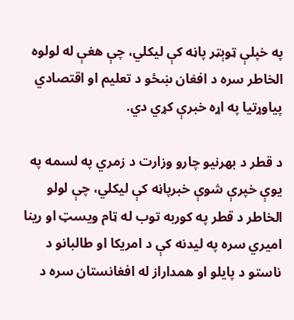په خپلې ټوېټر پاڼه کې لیکلي، چې هغې له لولوه الخاطر سره د افغان ښځو د تعلیم او اقتصادي پیاوړتیا په اړه خبرې کړي دي.

د قطر د بهرنیو چارو وزارت د زمري په لسمه په یوې خپرې شوې خبرپاڼه کې لیکلي، چې لولو الخاطر د قطر په کوربه توب له ټام ویسټ او رینا امیري سره په لیدنه کې د امریکا او طالبانو د ناستو د پایلو او همداراز له افغانستان سره د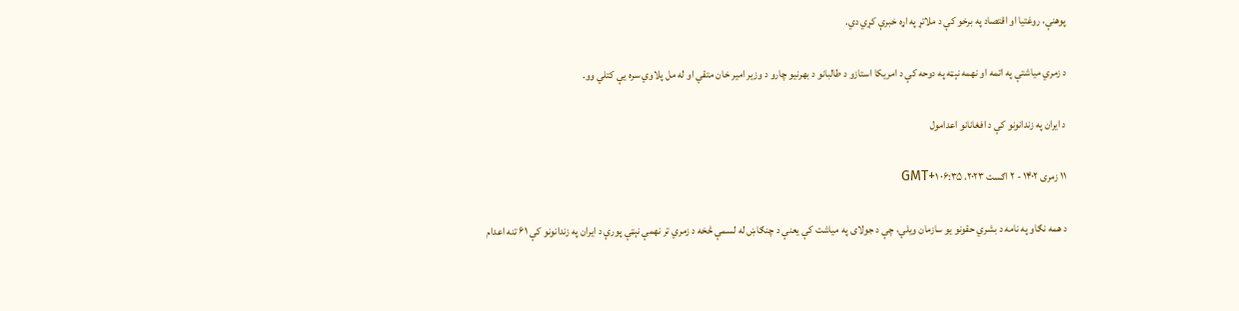پوهنې، روغتیا او اقتصاد په برخو کې د ملاتړ په اړه خبرې کړي دي.

د زمري میاشتې په اتمه او نهمه نېټه په دوحه کې د امریکا استازو د طالبانو د بهرنیو چارو د وزیر امیر خان متقي او له مل پلاوي سره یې کتلي وو.

د ایران په زندانونو کې د افغانانو اعدامول

۱۱ زمری ۱۴۰۲ - ۲ اګست ۲۰۲۳، ۰۶:۳۵ GMT+۱

د همه نګاو په نامه د بشري حقونو یو سازمان ویلي، چې د جولای په میاشت کې یعنې د چنګاښ له لسمې څخه د زمري تر نهمې نېټې پورې د ایران په زندانونو کې ۶۱ تنه اعدام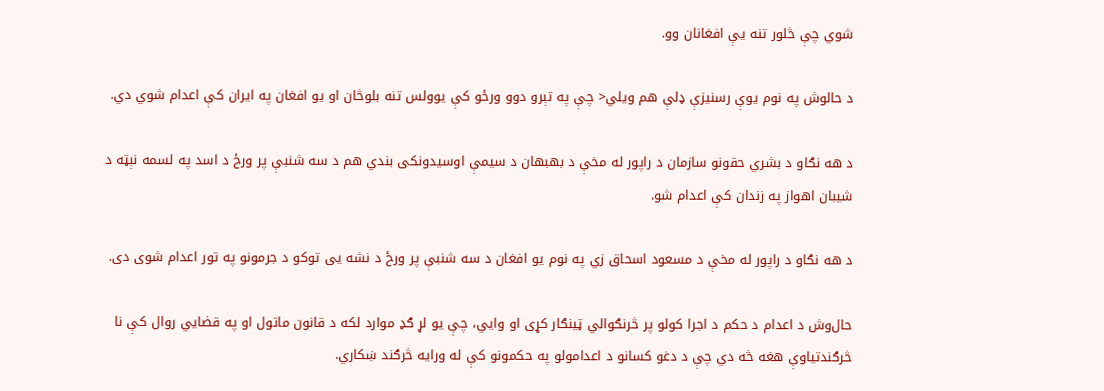شوي چې څلور تنه یې افغانان وو.

د حالوش په نوم یوې رسنیزې ‌‌‌‌‌‌ډلې هم ویلي< چې په تېرو دوو ورځو کې یوولس تنه بلوڅان او یو افغان په ایران کې اعدام شوي دي.

د هه نګاو د بشري حقونو سازمان د راپور له مخې د بهبهان د سیمې اوسیدونکی بندي هم د سه شنبې پر ورځ د اسد په لسمه نېټه د شیبان اهواز په زندان کې اعدام شو.

د هه نګاو د راپور له مخې د مسعود اسحاق ‌زي په نوم یو افغان د سه شنبې پر ورځ د نشه یی توکو د جرمونو په تور اعدام شوی دی.

حال‌وش د اعدام د حکم د اجرا کولو پر څرنګوالي ټينګار کړی او وایي، چې یو لړ ګډ موارد لکه د قانون ماتول او په قضایي روال کې نا څرګندتیاوې هغه څه دي چې د دغو کسانو د اعدامولو په حکمونو کې له ورایه څرګند ښکاري.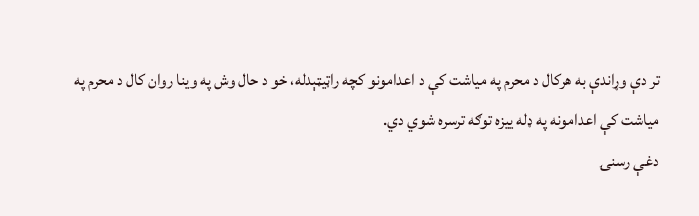تر دې وړاندې به هرکال د محرم په میاشت کې د اعدامونو کچه راټیټېدله، خو د حال وش په وینا روان کال د محرم په میاشت کې اعدامونه په ‌‌‌‌‌‌ډله ییزه توګه ترسره شوي دي.
دغې رسنۍ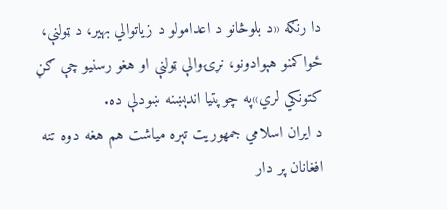دا رنګه «د بلوڅانو د اعدامولو د زیاتوالي بهیر، د ټولنې، ځواکمنو هېوادونو، نړۍوالې ټولنې او هغو رسنیو چې ګڼ کتونکي لري»په چوپتیا اندېښنه ښودلې ده.
د ایران اسلامي جمهوريت تېره میاشت هم هغه دوه تنه افغانان پر دار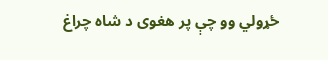ځړولي وو چې پر هغوی د شاه چراغ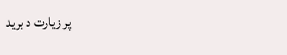پر زیارت د برید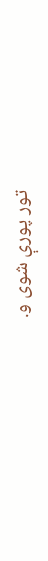تور پورې شوی و.